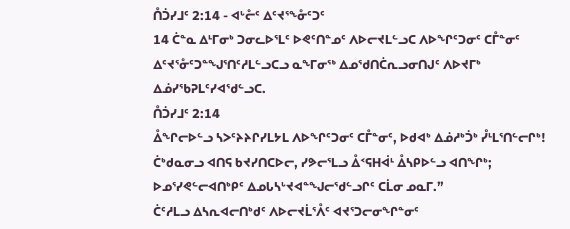ᑍᑑᓯᒧᑦ 2:14 - ᐊᒡᓔᑦ ᐃᑦᔪᕐᖕᓁᑦᑐᑦ
14 ᑖᓐᓇ ᐃᒻᒥᓂᒃ ᑐᓂᓚᐅᕐᒪᑦ ᐅᕙᑦᑎᓐᓄᑦ ᐱᐅᓕᔪᒪᓪᓗᑕ ᐱᐅᖏᑦᑐᓂᑦ ᑕᒤᓐᓂᑦ ᐃᑦᔪᕐᓁᑦᑐᓐᖑᕐᑎᑦᓱᒪᓪᓗᑕᓗ ᓇᖕᒥᓂᖅ ᐃᓄᖁᑎᑖᕆᓗᓂᑎᒍᑦ ᐱᐅᔪᒥᒃ ᐃᓅᓯᖃᕈᒪᑦᓯᐊᖁᓪᓗᑕ.
ᑍᑑᓯᒧᑦ 2:14
ᐂᖏᓕᐅᓪᓗ ᓴᐳᑦᔨᔨᒋᓯᒪᔭᒪ ᐱᐅᖏᑦᑐᓂᑦ ᑕᒤᓐᓂᑦ, ᐅᑯᐊᒃ ᐃᓅᓱᒃᑑᒃ ᓮᒻᒪᕐᑎᓪᓕᒋᒃ! ᑖᒃᑯᓇᓂᓗ ᐊᑎᕋ ᑲᔪᓯᑎᑕᐅᓕ, ᓯᕗᓕᕐᒪᓗ ᐂᑉᕋᕼᐋᒻ ᐂᓴᑭᐅᓪᓗ ᐊᑎᖏᒃ; ᐅᓄᕐᓯᕙᓪᓕᐊᑎᒃᑭᑦ ᐃᓄᒐᓴᒡᔪᐊᓐᖑᓕᖁᓪᓗᒋᑦ ᑕᒫᓂ ᓄᓇᒥ.”
ᑖᑦᓱᒪᓗ ᐃᓴᕆᐊᓕᑎᒃᑯᑦ ᐱᐅᓕᔪᒫᕐᐰᑦ ᐊᔪᕐᑐᓕᓂᖏᓐᓂᑦ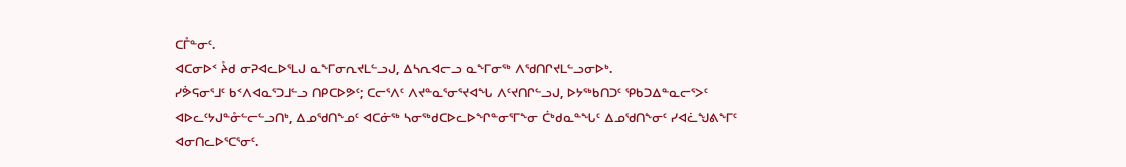ᑕᒤᓐᓂᑦ.
ᐊᑕᓂᐅᑉ ᔧᑯ ᓂᕈᐊᓚᐅᕐᒪᒍ ᓇᖕᒥᓂᕆᔪᒪᓪᓗᒍ, ᐃᓴᕆᐊᓕᓗ ᓇᖕᒥᓂᖅ ᐱᖁᑎᒋᔪᒪᓪᓗᓂᐅᒃ.
ᓯᕘᕋᓂᕐᒧᑦ ᑲᑉᐱᐊᓇᕐᑐᒧᓪᓗ ᑎᑭᑕᐅᕗᑦ; ᑕᓕᕐᐱᑦ ᐱᔪᓐᓇᕐᓂᕐᔪᐊᖓ ᐱᑦᔪᑎᒋᓪᓗᒍ, ᐅᔭᖅᑲᑎᑐᑦ ᕿᑲᑐᐃᓐᓇᓕᕐᐳᑦ ᐊᐅᓚᑦᔭᒍᓐᓁᓪᓕᓪᓗᑎᒃ, ᐃᓄᖁᑎᖕᓄᑦ ᐊᑕᓃᖅ ᓴᓂᖅᑯᑕᐅᓚᐅᖏᓐᓂᕐᒥᖕᓂ ᑖᒃᑯᓇᓐᖓᑦ ᐃᓄᖁᑎᖕᓂᑦ ᓯᐊᓛᖑᕕᖕᒥᑦ ᐊᓂᑎᓚᐅᕐᑕᕐᓂᑦ.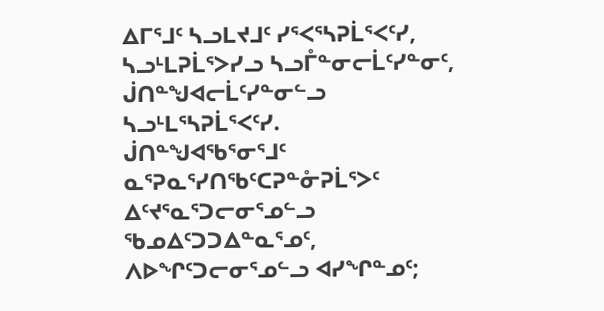ᐃᒥᕐᒧᑦ ᓴᓗᒪᔪᒧᑦ ᓯᕐᐸᕐᓴᕈᒫᕐᐸᑦᓯ, ᓴᓗᒻᒪᕈᒫᕐᐳᓯᓗ ᓴᓗᒤᓐᓂᓕᒫᑦᓯᓐᓂᑦ, ᒎᑎᓐᖑᐊᓕᒫᑦᓯᓐᓂᓪᓗ ᓴᓗᒻᒪᕐᓴᕈᒫᕐᐸᑦᓯ.
ᒎᑎᓐᖑᐊᖃᕐᓂᕐᒧᑦ ᓇᕐᕈᓇᕐᓯᑎᖃᑦᑕᕈᓐᓁᕈᒫᕐᐳᑦ ᐃᑦᔪᕐᓇᕐᑐᓕᓂᕐᓄᓪᓗ ᖃᓄᐃᑦᑐᑐᐃᓐᓇᕐᓄᑦ, ᐱᐅᖏᑦᑐᓕᓂᕐᓄᓪᓗ ᐊᓯᖏᓐᓄᑦ;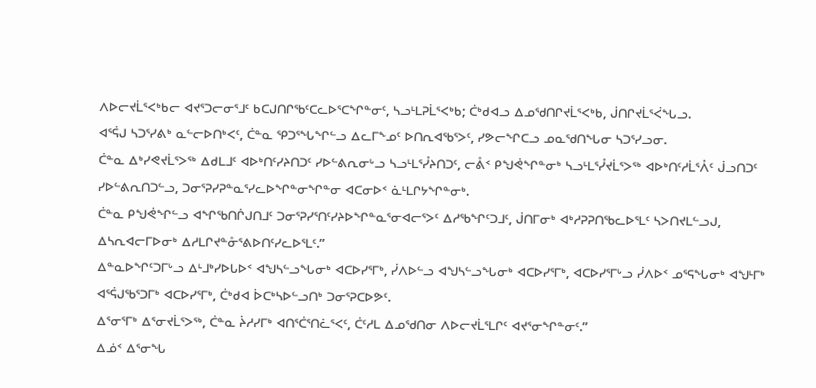ᐱᐅᓕᔪᒫᕐᐸᒃᑲᓕ ᐊᔪᕐᑐᓕᓂᕐᒧᑦ ᑲᑕᒍᑎᒋᖃᑦᑕᓚᐅᕐᑕᖏᓐᓂᑦ, ᓴᓗᒻᒪᕈᒫᕐᐸᒃᑲ; ᑖᒃᑯᐊᓗ ᐃᓄᖁᑎᒋᔪᒫᕐᐸᒃᑲ, ᒎᑎᒋᔪᒫᕐᐹᖓᓗ.
ᐊᕐᕌᒍ ᓴᑐᕐᓯᕕᒃ ᓇᓪᓕᐅᑎᒃᐸᑦ, ᑖᓐᓇ ᕿᑐᕐᖓᖏᓪᓗ ᐃᓚᒥᖕᓄᑦ ᐅᑎᕆᐊᖃᕐᐳᑦ, ᓯᕗᓕᖏᑕᓗ ᓄᓇᖁᑎᖓᓂ ᓴᑐᕐᓯᓗᓂ.
ᑖᓐᓇ ᐃᒃᓯᕙᔪᒫᕐᐳᖅ ᐃᑯᒪᒧᑦ ᐊᐅᒃᑎᑦᓯᔨᑎᑐᑦ ᓯᐅᓪᕕᕆᓂᒡᓗ ᓴᓗᒻᒪᕐᓮᔨᑎᑐᑦ, ᓕᕔᑉ ᑭᖑᕚᖏᓐᓂᒃ ᓴᓗᒻᒪᕐᓮᔪᒫᕐᐳᖅ ᐊᐅᒃᑎᑦᓱᒫᕐᐰᑦ ᒎᓗᑎᑐᑦ ᓯᐅᓪᕕᕆᑎᑐᓪᓗ, ᑐᓂᕐᕈᓯᕈᓐᓇᕐᓯᓚᐅᖏᓐᓂᖏᓐᓂ ᐊᑕᓂᐅᑉ ᓈᒻᒪᒋᔭᖏᓐᓂᒃ.
ᑖᓐᓇ ᑭᖑᕚᖏᓪᓗ ᐊᖏᖃᑎᒌᒍᑎᒧᑦ ᑐᓂᕐᕈᓯᕐᑎᑦᓯᔨᐅᖏᓐᓇᕐᓂᐊᓕᕐᐳᑦ ᐃᓱᖃᖏᑦᑐᒧᑦ, ᒎᑎᒥᓂᒃ ᐊᒃᓱᕈᕈᑎᖃᓚᐅᕐᒪᑦ ᓴᐳᑎᔪᒪᓪᓗᒍ, ᐃᓴᕆᐊᓕᒥᐅᓂᒃ ᐃᓱᒪᒋᔪᓐᓁᕐᕕᐅᑎᑦᓯᓚᐅᕐᒪᑦ.”
ᐃᓐᓇᐅᖏᑦᑐᒥᒡᓗ ᐃᒻᒧᒃᓯᐅᒐᐅᑉ ᐊᖑᓴᓪᓗᖓᓂᒃ ᐊᑕᐅᓯᕐᒥᒃ, ᓰᐱᐅᓪᓗ ᐊᖑᓴᓪᓗᖓᓂᒃ ᐊᑕᐅᓯᕐᒥᒃ, ᐊᑕᐅᓯᕐᒥᒡᓗ ᓰᐱᐅᑉ ᓄᕐᕋᖓᓂᒃ ᐊᖑᒻᒥᒃ ᐊᕐᕌᒍᖃᕐᑐᒥᒃ ᐊᑕᐅᓯᕐᒥᒃ, ᑖᒃᑯᐊ ᐆᑕᒃᓴᐅᓪᓗᑎᒃ ᑐᓂᕐᕈᑕᐅᕗᑦ.
ᐃᕐᓂᕐᒥᒃ ᐃᕐᓂᔪᒫᕐᐳᖅ, ᑖᓐᓇ ᔩᓱᓯᒥᒃ ᐊᑎᕐᑖᕐᑎᓛᕐᐸᑦ, ᑖᑦᓱᒪ ᐃᓄᖁᑎᓂ ᐱᐅᓕᔪᒫᕐᒪᒋᑦ ᐊᔪᕐᓂᖏᓐᓂᑦ.”
ᐃᓅᑉ ᐃᕐᓂᖓ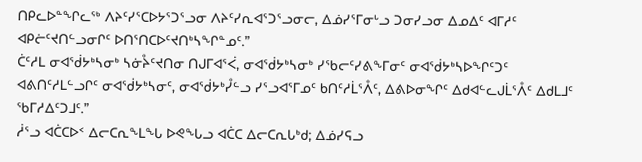ᑎᑭᓚᐅᓐᖏᓚᖅ ᐱᔨᑦᓯᕐᑕᐅᔭᕐᑐᕐᓗᓂ ᐱᔨᑦᓯᕆᐊᕐᑐᕐᓗᓂᓕ, ᐃᓅᓯᕐᒥᓂᒡᓗ ᑐᓂᓯᓗᓂ ᐃᓄᐃᑦ ᐊᒥᓱᑦ ᐊᑭᓖᑦᔪᑎᓪᓗᓂᒋᑦ ᐅᑎᕐᑎᑕᐅᑦᔪᑎᒃᓴᖏᓐᓄᑦ.”
ᑖᑦᓱᒪ ᓂᐊᖂᔭᒃᓴᓂᒃ ᓴᓃᔧᑦᔪᑎᓂ ᑎᒍᒥᐊᕐᐹ, ᓂᐊᖂᔭᒃᓴᓂᒃ ᓯᖃᓕᑦᓯᕕᖕᒥᓂᑦ ᓂᐊᖂᔭᒃᓴᐅᖏᑦᑐᑦ ᐊᕕᑎᑦᓱᒪᓪᓗᒋᑦ ᓂᐊᖂᔭᒃᓴᓂᑦ, ᓂᐊᖂᔭᒃᓮᓪᓗ ᓯᕐᓗᐊᕐᒥᓄᑦ ᑲᑎᑦᓱᒫᕐᐰᑦ, ᐃᕕᐅᓂᖏᑦ ᐃᑯᐊᓪᓚᒍᒫᕐᐰᑦ ᐃᑯᒪᒧᑦ ᖃᒥᓱᐃᑦᑐᒧᑦ.”
ᓲᕐᓗ ᐊᑖᑕᐅᑉ ᐃᓕᑕᕆᖕᒪᖓ ᐅᕙᖓᓗ ᐊᑖᑕ ᐃᓕᑕᕆᒐᒃᑯ; ᐃᓅᓯᕋᓗ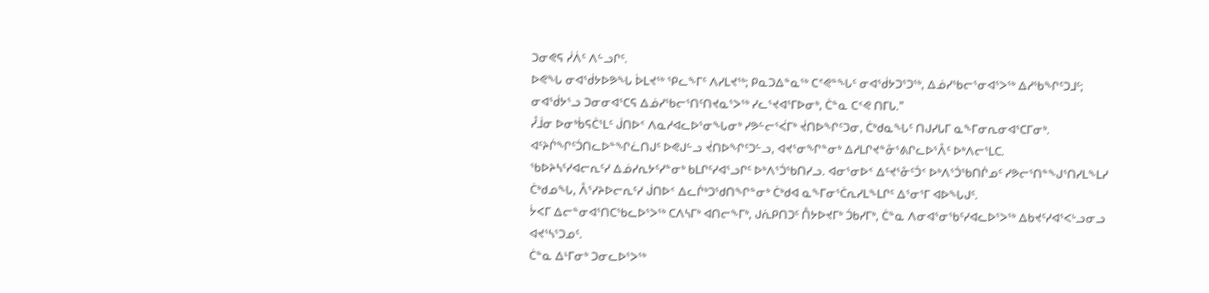ᑐᓂᕙᕋ ᓰᐲᑦ ᐱᓪᓗᒋᑦ.
ᐅᕙᖓ ᓂᐊᖂᔭᐅᕗᖓ ᐆᒪᔪᖅ ᕿᓚᖕᒥᑦ ᐱᓯᒪᔪᖅ; ᑭᓇᑐᐃᓐᓇᖅ ᑕᕝᕙᓐᖓᑦ ᓂᐊᖂᔭᑐᕐᑐᖅ, ᐃᓅᓯᖃᓕᕐᓂᐊᕐᐳᖅ ᐃᓱᖃᖏᑦᑐᒧᑦ; ᓂᐊᖂᔭᕐᓗ ᑐᓂᓂᐊᕐᑕᕋ ᐃᓅᓯᖃᓕᕐᑎᑦᑎᔪᓇᕐᐳᖅ ᓯᓚᕐᔪᐊᕐᒥᐅᓂᒃ, ᑖᓐᓇ ᑕᑉᕙ ᑎᒥᒐ.”
ᓮᒨᓂ ᐅᓂᒃᑳᕋᑖᕐᒪᑦ ᒎᑎᐅᑉ ᐱᓇᓱᐊᓚᐅᕐᓂᖓᓂᒃ ᓯᕗᓪᓕᕐᐹᒥᒃ ᔫᑎᐅᖏᑦᑐᓂ, ᑖᒃᑯᓇᖓᑦ ᑎᒍᓯᒐᒥ ᓇᖕᒥᓂᕆᓂᐊᕐᑕᒥᓂᒃ.
ᐊᑦᔨᒌᖏᑦᑑᑎᓚᐅᓐᖏᓛᑎᒍᑦ ᐅᕙᒍᓪᓗ ᔫᑎᐅᖏᑦᑐᓪᓗ, ᐊᔪᕐᓂᖏᓐᓂᒃ ᐃᓱᒪᒋᔪᓐᓁᕐᕕᒋᓚᐅᕐᐰᑦ ᐅᒃᐱᓕᕐᒪᑕ.
ᖃᐅᔨᓴᑦᓯᐊᓕᕆᑦᓯ ᐃᓅᓯᕆᔭᑦᓯᓐᓂᒃ ᑲᒪᒋᑦᓯᐊᕐᓗᒋᑦ ᐅᒃᐱᕐᑑᖃᑎᓯᓗ. ᐊᓂᕐᓂᐅᑉ ᐃᑦᔪᕐᓁᑦᑑᑉ ᐅᒃᐱᕐᑑᖃᑎᒌᓄᑦ ᓯᕗᓕᕐᑎᓐᖑᕐᑎᓯᒪᖕᒪᓯ ᑖᒃᑯᓄᖓ, ᐰᕐᓯᔨᐅᓕᕆᑦᓯ ᒎᑎᐅᑉ ᐃᓚᒌᒃᑐᖁᑎᖏᓐᓂᒃ ᑖᒃᑯᐊ ᓇᖕᒥᓂᕐᑖᕆᓯᒪᖕᒪᒋᑦ ᐃᕐᓂᕐᒥ ᐊᐅᖓᒍᑦ.
ᔮᐸᒥ ᐃᓕᓐᓂᐊᕐᑎᑕᖃᓚᐅᕐᐳᖅ ᑕᐱᓴᒥᒃ ᐊᑎᓕᖕᒥᒃ, ᒍᕇᑭᑎᑐᑦ ᑍᔭᐅᔪᒥᒃ ᑑᑲᓯᒥᒃ, ᑖᓐᓇ ᐱᓂᐊᕐᓂᖃᑦᓯᐊᓚᐅᕐᐳᖅ ᐃᑲᔪᑦᓯᐊᕐᐸᒡᓗᓂᓗ ᐊᔪᕐᓴᕐᑐᓄᑦ.
ᑖᓐᓇ ᐃᒻᒥᓂᒃ ᑐᓂᓚᐅᕐᐳᖅ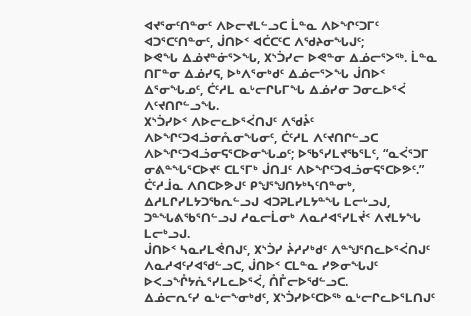ᐊᔪᕐᓂᑦᑎᓐᓂᑦ ᐱᐅᓕᔪᒪᓪᓗᑕ ᒫᓐᓇ ᐱᐅᖏᑦᑐᒥᑦ ᐊᑐᕐᑕᑦᑎᓐᓂᑦ, ᒎᑎᐅᑉ ᐊᑖᑕᑦᑕ ᐱᖁᔨᓂᖓᒍᑦ;
ᐅᕙᖓ ᐃᓅᔪᓐᓃᕐᐳᖓ, ᙭ᔅᑑᓯᓕ ᐅᕙᓐᓂ ᐃᓅᓕᕐᐳᖅ. ᒫᓐᓇ ᑎᒥᓐᓂ ᐃᓅᓯᕋ, ᐅᒃᐱᕐᓂᒃᑯᑦ ᐃᓅᓕᕐᐳᖓ ᒎᑎᐅᑉ ᐃᕐᓂᖓᓄᑦ, ᑖᑦᓱᒪ ᓇᒡᓕᒋᒐᒥᖓ ᐃᓅᓯᓂ ᑐᓂᓚᐅᕐᐹ ᐱᑦᔪᑎᒋᓪᓗᖓ.
᙭ᔅᑑᓯᐅᑉ ᐱᐅᓕᓚᐅᕐᐹᑎᒍᑦ ᐱᖁᔧᑦ ᐱᐅᖏᑦᑐᐊᓘᓂᕅᓂᖓᓂᑦ, ᑖᑦᓱᒪ ᐱᑦᔪᑎᒋᓪᓗᑕ ᐱᐅᖏᑦᑐᐊᓘᓂᕋᕐᑕᐅᓂᖓᓄᑦ; ᐅᖃᕐᓯᒪᔪᖃᕐᒪᑦ, “ᓇᐹᕐᑐᒥ ᓂᕕᓐᖓᕐᑕᐅᔪᑦ ᑕᒪᕐᒥᒃ ᒎᑎᒧᑦ ᐱᐅᖏᑦᑐᐊᓘᓂᕋᕐᑕᐅᕗᑦ.”
ᑖᑦᓱᒨᓇ ᐱᑎᑕᐅᕗᒍᑦ ᑭᖑᕐᖑᑎᔭᒃᓴᑦᑎᓐᓂᒃ, ᐃᓱᒪᒋᓯᒪᔭᑐᖃᕆᓪᓗᒍ ᐊᑐᕈᒪᓯᒪᔭᓐᖓ ᒪᓕᒡᓗᒍ, ᑐᓐᖓᕕᖃᕐᑎᓪᓗᒍ ᓱᓇᓕᒫᓂᒃ ᐱᓇᓱᐊᕐᓯᒪᔫᑉ ᐱᔪᒪᔭᖓ ᒪᓕᒃᓗᒍ.
ᒎᑎᐅᑉ ᓴᓇᓯᒪᕚᑎᒍᑦ, ᙭ᔅᑑᓯ ᔩᓱᓯᒃᑯᑦ ᐱᓐᖑᕐᑎᓚᐅᕐᐹᑎᒍᑦ ᐱᓇᓱᐊᑦᓯᐊᖁᓪᓗᑕ, ᒎᑎᐅᑉ ᑕᒪᓐᓇ ᓯᕗᓂᖓᒍᑦ ᐅᐸᓗᖕᒊᔭᕇᕐᓯᒪᓚᐅᕐᐹ, ᑍᒤᓕᐅᖁᓪᓗᑕ.
ᐃᓅᓕᕆᑦᓯ ᓇᒡᓕᖕᓂᒃᑯᑦ, ᙭ᔅᑑᓯᐅᑦᑕᐅᖅ ᓇᒡᓕᒋᓚᐅᕐᒪᑎᒍᑦ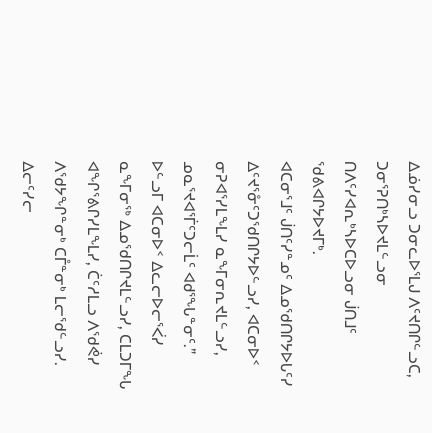ᐃᓅᓯᓂᓗ ᑐᓂᓚᐅᕐᒪᒍ ᐱᑦᔪᑎᒋᓪᓗᑕ, ᑐᓂᕐᕈᑎᒃᓴᐅᔪᒪᓪᓗᓂ ᑎᐱᑦᓯᐊᕆᒃᓴᐅᑕᐅᓗᓂ ᒎᑎᒧᑦ ᖁᕕᐊᒋᔭᐅᔪᒥᒃ.
ᐊᑕᓂᕐᒧᑦ ᒎᑎᑦᓯᓐᓄᑦ ᐃᓄᖁᑎᒋᔭᐅᒐᑦᓯ ᐃᑦᔪᕐᓁᑦᑐᖁᑎᒋᔭᐅᓪᓗᓯ, ᐊᑕᓂᐅᑉ ᓂᕈᐊᕐᓯᒪᖕᒪᓯ ᓇᖕᒥᓂᕆᔪᒪᓪᓗᓯ, ᓄᓇᕐᔪᐊᕐᒦᑦᑐᓕᒫᑦ ᐊᑯᕐᖓᓐᓂᑦ.”
ᐅᓪᓗᒥ ᐊᑕᓂᐅᑉ ᐃᓚᓕᐅᓕᕐᐹᓯ ᓇᖕᒥᓂᖅ ᐃᓄᖁᑎᒋᔪᒪᓪᓗᓯ, ᑕᒪᑐᒥᖓ ᐊᖏᕐᕕᒋᓯᒪᖕᒪᓯ, ᑖᑦᓱᒪᓗ ᐱᖁᕚᓯ ᐱᖁᔭᖏᓐᓂᒃ ᑕᒤᓐᓂᒃ ᒪᓕᖁᓪᓗᓯ.
ᐃᓕᑦᓯᓕ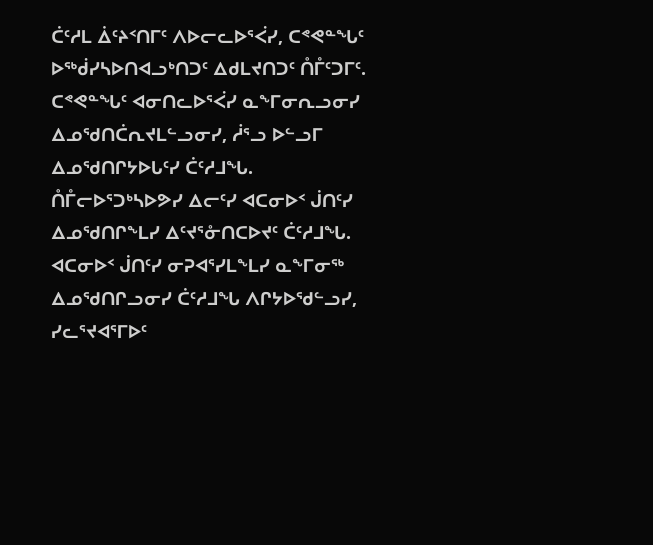ᑖᑦᓱᒪ ᐄᑦᔨᑉᑎᒥᑦ ᐱᐅᓕᓚᐅᕐᐹᓯ, ᑕᕝᕙᓐᖓᑦ ᐅᖅᑰᓯᓴᐅᑎᐊᓗᒃᑎᑐᑦ ᐃᑯᒪᔪᑎᑐᑦ ᑍᒤᑦᑐᒥᑦ. ᑕᕝᕙᓐᖓᑦ ᐊᓂᑎᓚᐅᕐᐹᓯ ᓇᖕᒥᓂᕆᓗᓂᓯ ᐃᓄᖁᑎᑖᕆᔪᒪᓪᓗᓂᓯ, ᓲᕐᓗ ᐅᓪᓗᒥ ᐃᓄᖁᑎᒋᔭᐅᒐᑦᓯ ᑖᑦᓱᒧᖓ.
ᑍᒤᓕᐅᕐᑐᒃᓴᐅᕗᓯ ᐃᓕᑦᓯ ᐊᑕᓂᐅᑉ ᒎᑎᑦᓯ ᐃᓄᖁᑎᒋᖕᒪᓯ ᐃᑦᔪᕐᓁᑎᑕᐅᔪᑦ ᑖᑦᓱᒧᖓ. ᐊᑕᓂᐅᑉ ᒎᑎᑦᓯ ᓂᕈᐊᕐᓯᒪᖕᒪᓯ ᓇᖕᒥᓂᖅ ᐃᓄᖁᑎᒋᓗᓂᓯ ᑖᑦᓱᒧᖓ ᐱᒋᔭᐅᖁᓪᓗᓯ, ᓯᓚᕐᔪᐊᕐᒥᐅᑦ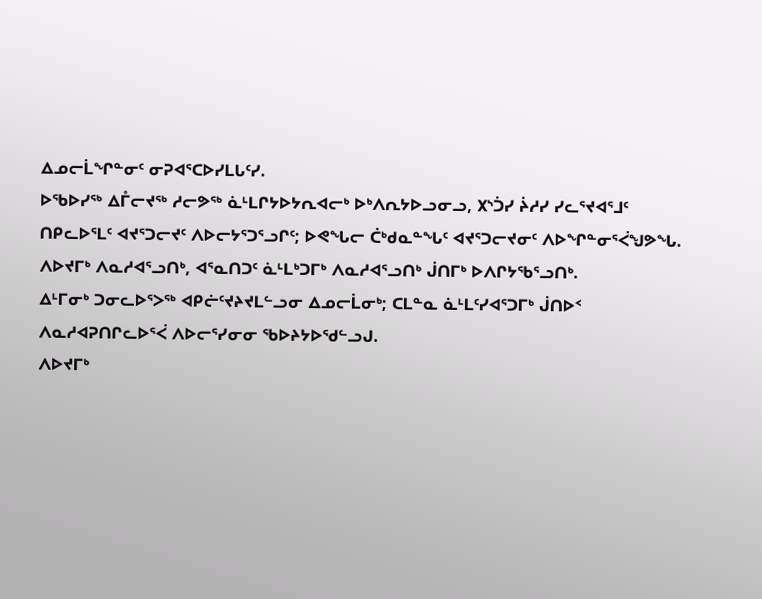ᐃᓄᓕᒫᖏᓐᓂᑦ ᓂᕈᐊᕐᑕᐅᓯᒪᒐᑦᓯ.
ᐅᖃᐅᓯᖅ ᐃᒤᓕᔪᖅ ᓱᓕᕗᖅ ᓈᒻᒪᒋᔭᐅᔭᕆᐊᓕᒃ ᐅᒃᐱᕆᔭᐅᓗᓂᓗ, ᙭ᔅᑑᓯ ᔩᓱᓯ ᓯᓚᕐᔪᐊᕐᒧᑦ ᑎᑭᓚᐅᕐᒪᑦ ᐊᔪᕐᑐᓕᔪᑦ ᐱᐅᓕᔭᕐᑐᕐᓗᒋᑦ; ᐅᕙᖓᓕ ᑖᒃᑯᓇᓐᖓᑦ ᐊᔪᕐᑐᓕᔪᓂᑦ ᐱᐅᖏᓐᓂᕐᐹᖑᕗᖓ.
ᐱᐅᔪᒥᒃ ᐱᓇᓱᐊᕐᓗᑎᒃ, ᐊᕐᓇᑎᑐᑦ ᓈᒻᒪᒃᑐᒥᒃ ᐱᓇᓱᐊᕐᓗᑎᒃ ᒎᑎᒥᒃ ᐅᐱᒋᔭᖃᕐᓗᑎᒃ.
ᐃᒻᒥᓂᒃ ᑐᓂᓚᐅᕐᐳᖅ ᐊᑭᓖᑦᔪᔨᔪᒪᓪᓗᓂ ᐃᓄᓕᒫᓂᒃ; ᑕᒪᓐᓇ ᓈᒻᒪᑦᓯᐊᕐᑐᒥᒃ ᒎᑎᐅᑉ ᐱᓇᓱᐊᕈᑎᒋᓚᐅᕐᐹ ᐱᐅᓕᕐᓯᓂᓂ ᖃᐅᔨᔭᐅᖁᓪᓗᒍ.
ᐱᐅᔪᒥᒃ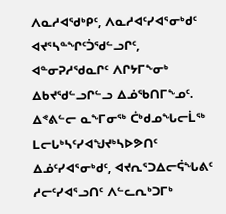ᐱᓇᓱᐊᖁᒃᑭᑦ, ᐱᓇᓱᐊᑦᓯᐊᕐᓂᒃᑯᑦ ᐊᔪᕐᓴᓐᖏᑦᑑᖁᓪᓗᒋᑦ, ᐊᓐᓂᕈᓱᖁᓇᒋᑦ ᐱᒋᔭᒥᖕᓂᒃ ᐃᑲᔪᖁᓪᓗᒋᓪᓗ ᐃᓅᖃᑎᒥᖕᓄᑦ.
ᐃᕝᕕᓪᓕ ᓇᖕᒥᓂᖅ ᑖᒃᑯᓄᖓᓕᒫᖅ ᒪᓕᒐᒃᓴᑦᓯᐊᖑᔪᒃᓴᐅᕗᑎᑦ ᐃᓅᑦᓯᐊᕐᓂᒃᑯᑦ, ᐊᔪᕆᕐᑐᐃᓕᕌᖓᕕᑦ ᓱᓕᑦᓯᐊᕐᓗᑎᑦ ᐱᓪᓚᕆᒃᑐᒥᒃ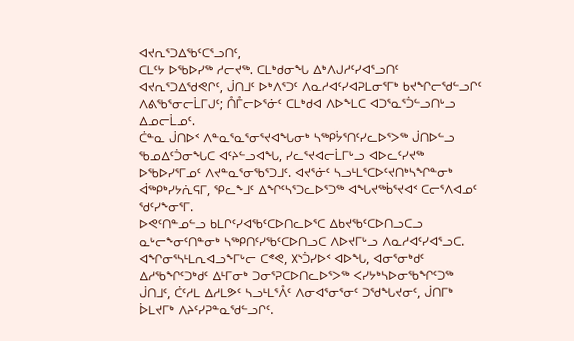ᐊᔪᕆᕐᑐᐃᖃᑦᑕᕐᓗᑎᑦ,
ᑕᒪᑦᔭ ᐅᖃᐅᓯᖅ ᓱᓕᔪᖅ. ᑕᒪᒃᑯᓂᖓ ᐃᒃᐱᒍᓱᑦᓯᐊᕐᓗᑎᑦ ᐊᔪᕆᕐᑐᐃᖁᕙᒋᑦ, ᒎᑎᒧᑦ ᐅᒃᐱᕐᑐᑦ ᐱᓇᓱᐊᑦᓯᐊᕈᒪᓂᕐᒥᒃ ᑲᔪᖏᓕᖁᓪᓗᒋᑦ ᐱᕕᖃᕐᓂᓕᒫᒥᒍᑦ; ᑍᒤᓕᐅᕐᓃᑦ ᑕᒪᒃᑯᐊ ᐱᐅᖕᒪᑕ ᐊᑐᕐᓇᕐᑑᓪᓗᑎᒡᓗ ᐃᓄᓕᒫᓄᑦ.
ᑖᓐᓇ ᒎᑎᐅᑉ ᐱᓐᓇᕐᓇᕐᓂᕐᔪᐊᖓᓂᒃ ᓴᖅᑭᔮᕐᑎᑦᓯᓚᐅᕐᐳᖅ ᒎᑎᐅᓪᓗ ᖃᓄᐃᑦᑑᓂᖓᑕ ᐊᑦᔨᓪᓗᐊᖓ, ᓯᓚᕐᔪᐊᓕᒫᒥᒡᓗ ᐊᐅᓚᑦᓯᔪᖅ ᐅᖃᐅᓯᕐᒥᓄᑦ ᐱᔪᓐᓇᕐᓂᖃᕐᑐᒧᑦ. ᐊᔪᕐᓃᑦ ᓴᓗᒻᒪᕐᑕᐅᑦᔪᑎᒃᓴᖏᓐᓂᒃ ᐋᖅᑭᒃᓯᔭᕇᕋᒥ, ᕿᓚᖕᒧᑦ ᐃᖏᑦᓴᕐᑐᓚᐅᕐᑐᖅ ᐊᖓᔪᖅᑳᕐᔪᐊᑉ ᑕᓕᕐᐱᐊᓄᑦ ᖁᑦᓯᖕᓂᕐᒥ.
ᐅᕙᑦᑎᓐᓄᓪᓗ ᑲᒪᒋᑦᓯᐊᖃᑦᑕᐅᑎᓚᐅᕐᑕ ᐃᑲᔪᖃᑦᑕᐅᑎᓗᑕᓗ ᓇᒡᓕᖕᓂᑦᑎᓐᓂᒃ ᓴᖅᑭᑎᑦᓯᖃᑦᑕᐅᑎᓗᑕ ᐱᐅᔪᒥᒡᓗ ᐱᓇᓱᐊᑦᓯᐊᕐᓗᑕ.
ᐊᖏᓂᕐᓴᒻᒪᕆᐊᓗᖕᒥᒡᓕ ᑕᕝᕙ, ᙭ᔅᑑᓯᐅᑉ ᐊᐅᖓ, ᐊᓂᕐᓂᒃᑯᑦ ᐃᓱᖃᖏᑦᑐᒃᑯᑦ ᐃᒻᒥᓂᒃ ᑐᓂᕐᕈᑕᐅᑎᓚᐅᕐᐳᖅ ᐸᓯᔭᒃᓴᐅᓂᖃᖏᑦᑐᖅ ᒎᑎᒧᑦ, ᑖᑦᓱᒪ ᐃᓱᒪᕗᑦ ᓴᓗᒻᒪᕐᐰᑦ ᐱᓂᐊᕐᓂᕐᓂᑦ ᑐᖁᖓᔪᓂᑦ, ᒎᑎᒥᒃ ᐆᒪᔪᒥᒃ ᐱᔨᑦᓯᕈᓐᓇᖁᓪᓗᒋᑦ.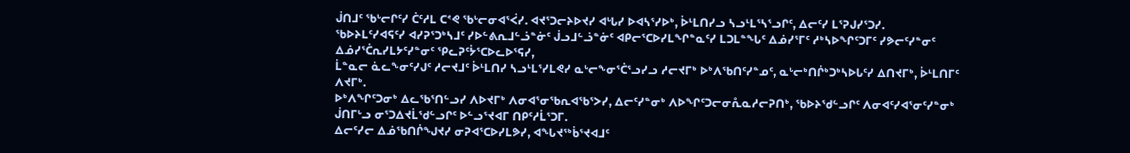ᒎᑎᒧᑦ ᖃᒡᓕᒋᑦᓯ ᑖᑦᓱᒪ ᑕᕝᕙ ᖃᒡᓕᓂᐊᕐᐹᓯ. ᐊᔪᕐᑐᓕᔨᐅᔪᓯ ᐊᒡᒐᓯ ᐅᐊᓴᕐᓯᐅᒃ, ᐆᒻᒪᑎᓯᓗ ᓴᓗᒻᒪᕐᓴᕐᓗᒋᑦ, ᐃᓕᑦᓯ ᒪᕐᕈᒍᓯᕐᑐᓯ.
ᖃᐅᔨᒪᑦᓯᐊᕋᑦᓯ ᐊᓯᕈᕐᑐᒃᓴᒧᑦ ᓯᐅᓪᕕᕆᒧᓪᓘᓐᓃᑦ ᒎᓗᒧᓪᓘᓐᓃᑦ ᐊᑭᓕᕐᑕᐅᓯᒪᖏᓐᓇᑦᓯ ᒪᑐᒪᓐᖓᑦ ᐃᓅᓯᕐᒥᑦ ᓱᒃᓴᐅᖏᑦᑐᒥᑦ ᓯᕗᓕᑦᓯᓐᓂᑦ ᐃᓅᓯᕐᑖᕆᓯᒪᔭᑦᓯᓐᓂᑦ ᕿᓚᕈᑦᔮᕐᑕᐅᓚᐅᕐᕋᓯ,
ᒫᓐᓇᓕ ᓈᓚᖕᓂᑦᓯᒍᑦ ᓱᓕᔪᒧᑦ ᐆᒻᒪᑎᓯ ᓴᓗᒻᒪᕐᓯᒪᕙᓯ ᓇᒡᓕᖕᓂᕐᑖᕐᓗᓯᓗ ᓱᓕᔪᒥᒃ ᐅᒃᐱᖃᑎᑦᓯᓐᓄᑦ, ᓇᒡᓕᒃᑎᒌᒃᑐᒃᓴᐅᒐᑦᓯ ᐃᑎᔪᒥᒃ, ᐆᒻᒪᑎᒥᑦ ᐱᔪᒥᒃ.
ᐅᒃᐱᖏᑦᑐᓂᒃ ᐃᓚᖃᕐᑎᓪᓗᓯ ᐱᐅᔪᒥᒃ ᐱᓂᐊᕐᓂᖃᕆᐊᖃᕐᐳᓯ, ᐃᓕᑦᓯᓐᓂᒃ ᐱᐅᖏᑦᑐᓕᓂᕅᓇᓱᓕᕈᑎᒃ, ᖃᐅᔨᖁᓪᓗᒋᑦ ᐱᓂᐊᑦᓯᐊᕐᓂᑦᓯᓐᓂᒃ ᒎᑎᒥᒡᓗ ᓂᕐᑐᐃᔪᒫᖁᓪᓗᒋᑦ ᐅᓪᓗᕐᔪᐊᒥ ᑎᑭᑦᓱᒫᕐᑐᒥ.
ᐃᓕᑦᓯᓕ ᐃᓅᖃᑎᒌᖑᔪᓯ ᓂᕈᐊᕐᑕᐅᓯᒪᕗᓯ, ᐊᖓᔪᖅᑳᕐᔪᐊᒧᑦ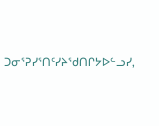ᑐᓂᕐᕈᓯᕐᑎᑦᓯᔨᖁᑎᒋᔭᐅᓪᓗᓯ,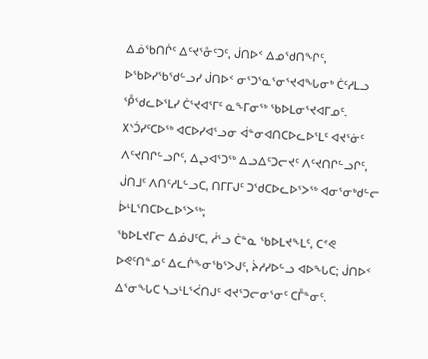ᐃᓅᖃᑎᒌᑦ ᐃᑦᔪᕐᓁᑦᑐᑦ, ᒎᑎᐅᑉ ᐃᓄᖁᑎᖏᑦ, ᐅᖃᐅᓯᖃᖁᓪᓗᓯ ᒎᑎᐅᑉ ᓂᕐᑐᕐᓇᕐᓂᕐᔪᐊᖓᓂᒃ ᑖᑦᓱᒪᓗ ᕾᖁᓚᐅᕐᒪᓯ ᑖᕐᔪᐊᕐᒥᑦ ᓇᖕᒥᓂᖅ ᖃᐅᒪᓂᕐᔪᐊᒥᓄᑦ.
᙭ᔅᑑᓯᑦᑕᐅᖅ ᐊᑕᐅᓯᐊᕐᓗᓂ ᐋᓐᓂᐊᑎᑕᐅᓚᐅᕐᒪᑦ ᐊᔪᕐᓃᑦ ᐱᑦᔪᑎᒋᓪᓗᒋᑦ, ᐃᖢᐊᕐᑐᖅ ᐃᓗᐃᑦᑐᓕᔪᑦ ᐱᑦᔪᑎᒋᓪᓗᒋᑦ, ᒎᑎᒧᑦ ᐱᑎᑦᓱᒪᓪᓗᑕ, ᑎᒥᒥᒍᑦ ᑐᖁᑕᐅᓚᐅᕐᐳᖅ ᐊᓂᕐᓂᒃᑯᓪᓕ ᐆᒻᒪᕐᑎᑕᐅᓚᐅᕐᐳᖅ;
ᖃᐅᒪᔪᒥᓕ ᐃᓅᒍᑦᑕ, ᓲᕐᓗ ᑖᓐᓇ ᖃᐅᒪᔪᖕᒪᑦ, ᑕᕝᕙ ᐅᕙᑦᑎᓐᓄᑦ ᐃᓚᒌᖕᓂᖃᕐᐳᒍᑦ, ᔩᓱᓯᐅᓪᓗ ᐊᐅᖓᑕ; ᒎᑎᐅᑉ ᐃᕐᓂᖓᑕ ᓴᓗᒻᒪᕐᐹᑎᒍᑦ ᐊᔪᕐᑐᓕᓂᕐᓂᑦ ᑕᒤᓐᓂᑦ.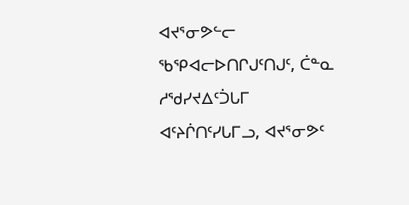ᐊᔪᕐᓂᕗᓪᓕ ᖃᕿᐊᓕᐅᑎᒋᒍᑦᑎᒍᑦ, ᑖᓐᓇ ᓱᖁᓯᔪᐃᑦᑑᒐᒥ ᐊᑦᔨᒌᑎᑦᓯᒐᒥᓗ, ᐊᔪᕐᓂᕗᑦ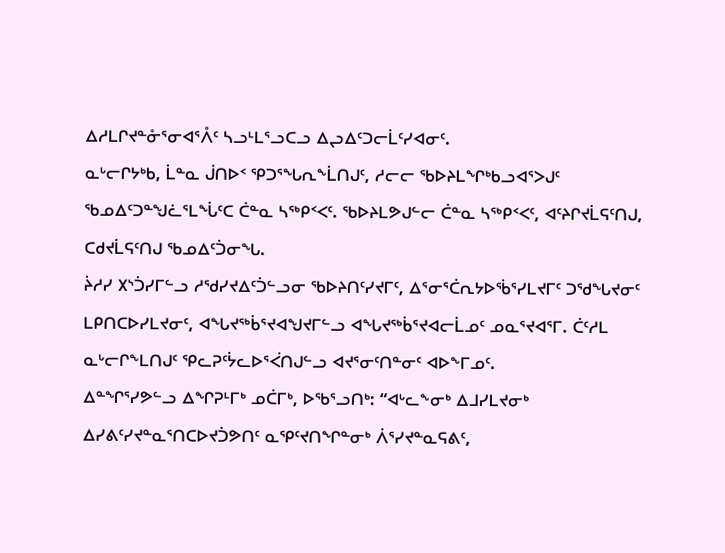ᐃᓱᒪᒋᔪᓐᓁᕐᓂᐊᕐᐰᑦ ᓴᓗᒻᒪᕐᓗᑕᓗ ᐃᖢᐃᑦᑐᓕᒫᑦᓯᐊᓂᑦ.
ᓇᒡᓕᒋᔭᒃᑲ, ᒫᓐᓇ ᒎᑎᐅᑉ ᕿᑐᕐᖓᕆᖕᒫᑎᒍᑦ, ᓱᓕᓕ ᖃᐅᔨᒪᖏᒃᑲᓗᐊᕐᐳᒍᑦ ᖃᓄᐃᑦᑐᓐᖑᓛᕐᒪᖔᑦᑕ ᑖᓐᓇ ᓴᖅᑭᑉᐸᑦ. ᖃᐅᔨᒪᕗᒍᓪᓕ ᑖᓐᓇ ᓴᖅᑭᑉᐸᑦ, ᐊᑦᔨᒋᔪᒫᕋᑦᑎᒍ, ᑕᑯᔪᒫᕋᑦᑎᒍ ᖃᓄᐃᑦᑑᓂᖓ.
ᔩᓱᓯ ᙭ᔅᑑᓯᒥᓪᓗ ᓱᖁᓯᔪᐃᑦᑑᓪᓗᓂ ᖃᐅᔨᑎᑦᓯᔪᒥᑦ, ᐃᕐᓂᕐᑖᕆᔭᐅᖄᕐᓯᒪᔪᒥᑦ ᑐᖁᖓᔪᓂᑦ ᒪᑭᑎᑕᐅᓯᒪᔪᓂᑦ, ᐊᖓᔪᖅᑳᕐᔪᐊᖑᔪᒥᓪᓗ ᐊᖓᔪᖅᑳᕐᔪᐊᓕᒫᓄᑦ ᓄᓇᕐᔪᐊᕐᒥ. ᑖᑦᓱᒪ ᓇᒡᓕᒋᖕᒪᑎᒍᑦ ᕿᓚᕈᑦᔮᓚᐅᕐᐹᑎᒍᓪᓗ ᐊᔪᕐᓂᑦᑎᓐᓂᑦ ᐊᐅᖕᒥᓄᑦ.
ᐃᓐᖏᕐᓯᕗᓪᓗ ᐃᖏᕈᒻᒥᒃ ᓄᑖᒥᒃ, ᐅᖃᕐᓗᑎᒃ: “ᐊᒡᓚᖕᓂᒃ ᐃᒧᓯᒪᔪᓂᒃ ᐃᓯᕕᑦᓯᔪᓐᓇᕐᑎᑕᐅᔪᑑᕗᑎᑦ ᓇᕿᑦᔪᑎᖏᓐᓂᒃ ᐲᕐᓯᔪᓐᓇᕋᕕᑦ,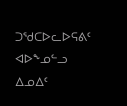ᑐᖁᑕᐅᓚᐅᕋᕕᑦ ᐊᐅᖕᓄᓪᓗ ᐃᓄᐃᑦ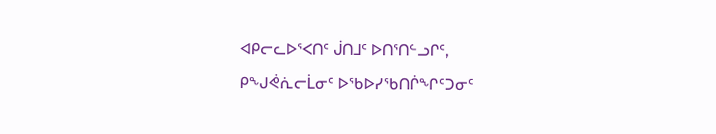ᐊᑭᓕᓚᐅᕐᐸᑎᑦ ᒎᑎᒧᑦ ᐅᑎᕐᑎᓪᓗᒋᑦ, ᑭᖑᕚᕇᓕᒫᓂᑦ ᐅᖃᐅᓯᖃᑎᒌᖏᑦᑐᓂᑦ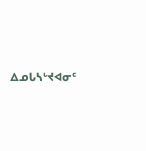ᐃᓄᒐᓴᒡᔪᐊᓂᑦ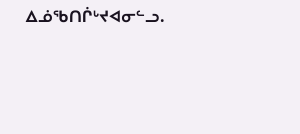ᐃᓅᖃᑎᒌᒡᔪᐊᓂᓪᓗ.